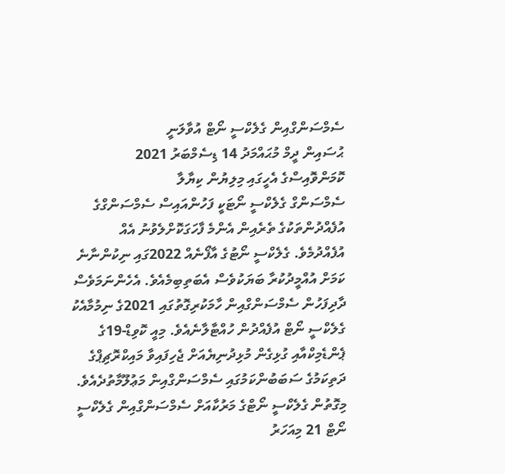ސެމްސަންގްއިން ގެލެކްސީ ނޯޓް އުވާލަނީ
ޙުސައިން ދީމް މުޙައްމަދު 14 ޑިސެމްބަރު 2021
ކޮމަންވޮއިސްގެ އެހީގައި މިލިޔުން ކިޔާލާ
ސެމްސަންގް ގެލެކްސީ ނޯޓަކީ ފަހުންއައިސް ސެމްސަންގްގެ އުފެއްދުންތަކުގެ ތެރެއިން އެންމެ ފާހަގަކޮށްލެވުނު އެއް އުފެއްދުމެވެ. ގެލެކްސީ ނޯޓުގެ އާފޯނެއް 2022ގައި ނިކުންނާނެ ކަމަށް އުއްމީދުކުރާ ބަޔަކުވެސް އެބަތިބިމެއެވެ. އެހެންނަމަވެސް ދާދިފަހުން ސެމްސަންގްއިން ހާމަކުރިގޮތުގައި 2021ގެ ނިމުމާއެކު ގެލެކްސީ ނޯޓް އުފެއްދުން ހުއްޓާލާނެއެވެ. މިއީ ކޮވިޑް-19ގެ ޕެންޑެމިކްއާއި ގުޅިގެން މުޅިދުނިޔެއަށް ޖެހިފައިވާ މައިކްރޮޗިޕްގެ ދަތިކަމުގެ ސަބަބުންކަމުގައި ސެމްސަންގްއިން މަޢުލޫމާތުދެއެވެ. މިގޮތުން ގެލެކްސީ ނޯޓްގެ މަރުކާއަށް ސެމްސަންގްއިން ގެލެކްސީ ނޯޓް 21 މިއަހަރު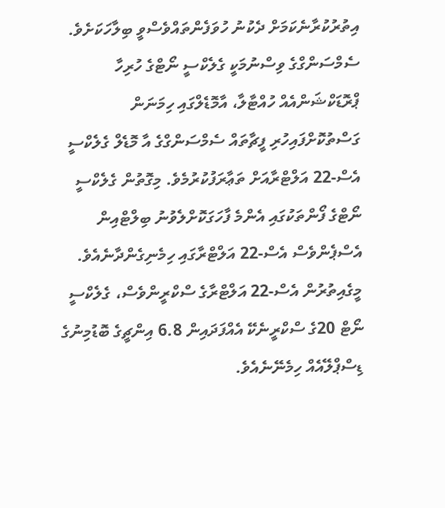އިތުރުކުރާނެކަމަށް ދެކުނު ހުވަފެންތައްވެސްވީ ބިލާހަކަށެވެ.
ސެމްސަންގްގެ ވިސްނުމަކީ ގެލެކްސީ ނޯޓްގެ ހުރިހާ ޕްރޮޑަކްޝަންއެއް ހުއްޓާލާ، އާމޮޑެލްގައި ހިމަނަން ގަސްތުކޮށްފައިހުރި ފީޗާތައް ސެމްސަންގްގެ އާ މޮޑެލް ގެލެކްސީ އެސް-22 އަލްޓްރާއަށް ތަޢާރަފުކުރުމެވެ. މިގޮތުން ގެލެކްސީ ނޯޓްގެ ފޯންތަކުގައި އެންމެ ފާހަގަކޮށްލެވުނު ބިލްޓްއިން އެސްޕެންވެސް އެސް-22 އަލްޓްރާގައި ހިމެނިގެންދާނެއެވެ. މީގެއިތުރުން އެސް-22 އަލްޓްރާގެ ސްކްރީންވެސް، ގެލެކްސީ ނޯޓް 20ގެ ސްކްރީނެކޭ އެއްފަދައިން 6.8 އިންޗީގެ ބޮޑުމިނުގެ ޑިސްޕްލޭއެއް ހިމެނޭނެއެވެ.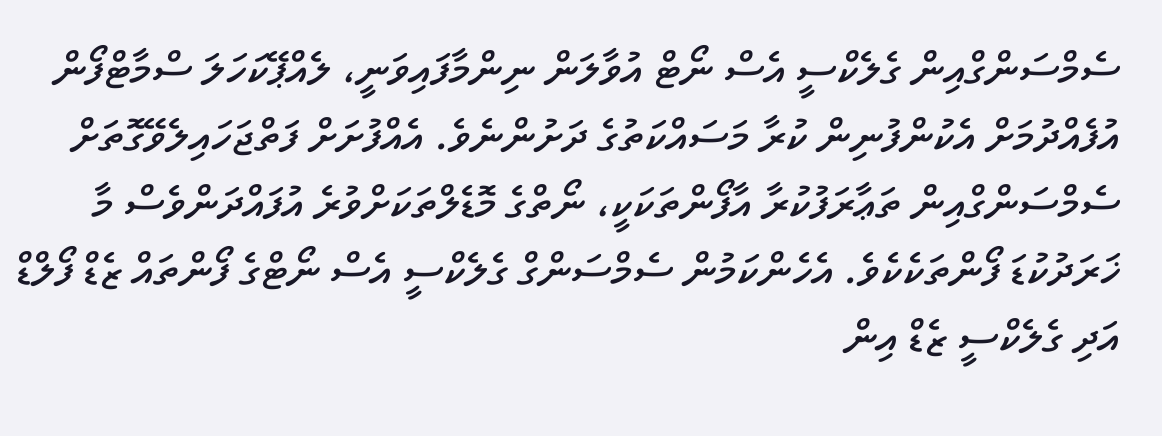ސެމްސަންގްއިން ގެލެކްސީ އެސް ނޯޓް އުވާލަން ނިންމާފައިވަނީ، ލެއްޕޭކަހަލަ ސްމާޓްފޯން އުފެއްދުމަށް އެކުންފުނިން ކުރާ މަސައްކަތުގެ ދަށުންނެވެ. އެއްފުށަށް ފަތްޖަހައިލެވޭގޮތަށް ސެމްސަންގްއިން ތަޢާރަފުކުރާ އާފޯންތަކަކީ، ނޯތްގެ މޮޑެލްތަކަށްވުރެ އުފައްދަންވެސް މާ ޚަރަދުކުޑަ ފޯންތަކެކެވެ. އެހެންކަމުން ސެމްސަންގް ގެލެކްސީ އެސް ނޯޓްގެ ފޯންތައް ޒެޑް ފޯލްޑް އަދި ގެލެކްސީ ޒެޑް އިން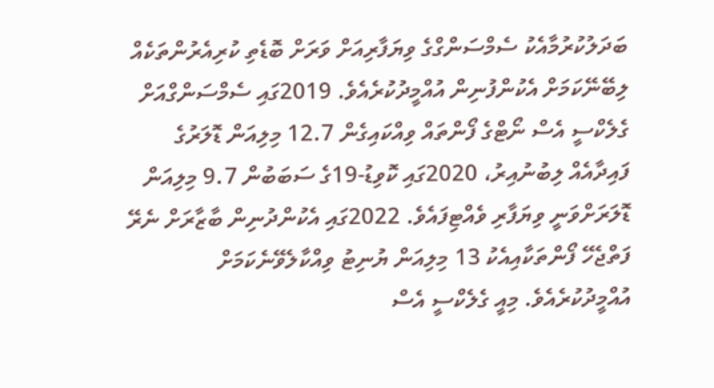ބަދަލުކުރުމާއެކު ސެމްސަންގްގެ ވިޔަފާރިއަށް ވަރަށް ބޮޑެތި ކުރިއެރުންތަކެއް ލިބޭނޭކަމަށް އެކުންފުނިން އުއްމީދުކުރެއެވެ. 2019ގައި ސެމްސަންގްއަށް ގެލެކްސީ އެސް ނޯޓްގެ ފޯންތައް ވިއްކައިގެން 12.7 މިލިއަން ޑޮލަރުގެ ފައިދާއެއް ލިބުނުއިރު، 2020ގައި ކޮވިޑު-19ގެ ސަބަބުން 9.7 މިލިއަން ޑޮލަރަށްވަނީ ވިޔަފާރި ވެއްޓިފައެވެ. 2022ގައި އެކުންދުނިން ބާޒާރަށް ނެރޭ ފަތްޖެހޭ ފޯންތަކާއިއެކު 13 މިލިއަން ޔުނިޓު ވިއްކާލެވޭނެކަމަށް އުއްމީދުކުރެއެވެ. މިއީ ގެލެކްސީ އެސް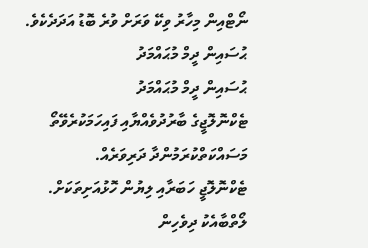ނޯޓްއިން މިހާރު ވިކޭ ވަރަށް ވުރެ ބޮޑު އަދަދެކެވެ.
ޙުސައިން ދީމް މުޙައްމަދު
ޙުސައިން ދީމް މުޙައްމަދު
ޓެކްނޮލޮޖީގެ ބާރުދުވެއްޔާއި ފައިހަމަކުރެވޭތޯ މަސައްކަތްކުރަމުންދާ ދަރިވަރެއް.
ޓެކްނޮލޮޖީ ހަބަރާއި ލިޔުން ހޮޅުއަށިތަކަށް.
ލޯތްބާއެކު ދިވެހިން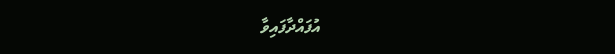އުފައްދާފައިވާ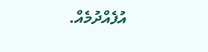އުފެއްދުމެއް.